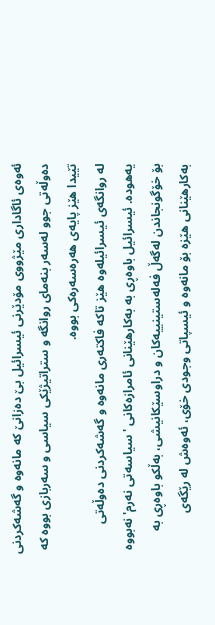ئەوەی ئاگاداری مێژووی مۆدێرنی ئیسرائیل بێ دەزانێ کە مانەوە و گەشەکردنی دەوڵەتی جوو لەسەر بنەمای روانگە و ستراتیژێکی سیاسی و سەربازی بووە کە تێیدا هێز پایەی هەرەسەرەکی بووە.
لە روانگەی ئیسرائیلەوە هێز تاکە فاکتەری مانەوە و گەشەکردنی دەوڵەتی یەهودە. ئیسرائیل باوەڕی بە بەکارهێنانی ئامرازەکانی 'سیاسەتی نەرم' نەبووە بۆ خۆگونجاندن لەگەڵ فەلەستینییەکان و دراوسێکانیشی، بەڵکو باوەڕی بە بەکارهێنانی هێزە بۆ مانەوە و ئیسپاتی وجودی خۆی، ئەوەش لە رێگەی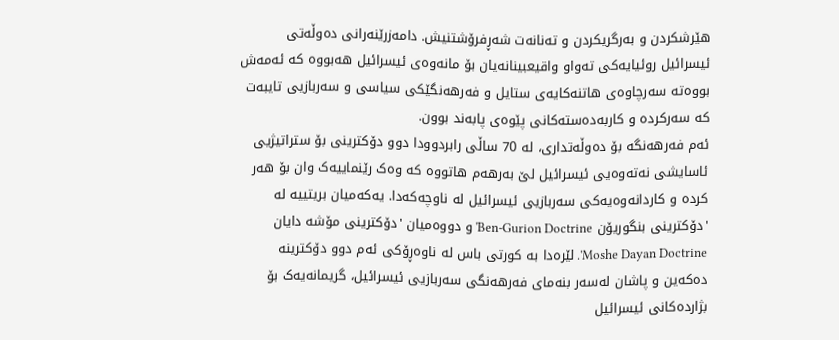هێرشکردن و بەرگریکردن و تەنانەت شەڕفرۆشتنیش. دامەزرێنەرانی دەوڵەتی ئیسرائیل روئیایەکی تەواو واقیعبینانەیان بۆ مانەوەی ئیسرائیل هەبووە کە ئەمەش بووەتە سەرچاوەی هاتنەکایەی ستایل و فەرهەنگێکی سیاسی و سەربازیی تایبەت کە سەرکردە و کاربەدەستەکانی پێوەی پابەند بوون.
ئەم فەرهەنگە بۆ دەوڵەتداری، لە 70 ساڵی رابردوودا دوو دۆکترینی بۆ ستراتیژیی ئاسایشی نەتەوەیی ئیسرائیل لێ بەرهەم هاتووە کە وەک رێنماییەک وان بۆ هەر کردە و کاردانەوەیەکی سەربازیی ئیسرائیل لە ناوچەکەدا. یەکەمیان بریتییە لە 'دۆکترینی بنگوریۆن Ben-Gurion Doctrine' و دووەمیان 'دۆکترینی مۆشە دایان Moshe Dayan Doctrine'. لێرەدا بە کورتی باس لە ناوەڕۆکی ئەم دوو دۆکترینە دەکەین و پاشان لەسەر بنەمای فەرهەنگی سەربازیی ئیسرائیل، گریمانەیەک بۆ بژاردەکانی ئیسرائیل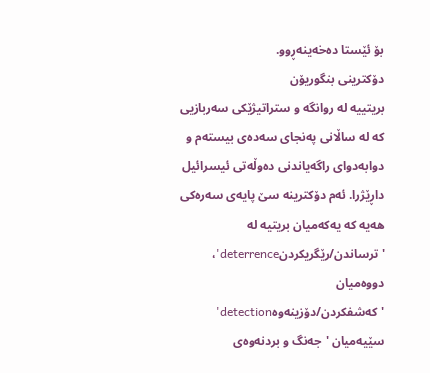بۆ ئێستا دەخەینەڕوو.
دۆکترینی بنگوریۆن
بریتییە لە روانگە و ستراتیژێکی سەربازیی کە لە ساڵانی پەنجای سەدەی بیستەم و دوابەدوای راگەیاندنی دەوڵەتی ئیسرائیل داڕێژرا. ئەم دۆکترینە سێ پایەی سەرەکی هەیە کە یەکەمیان بریتیە لە 'ترساندن/رێگریکردنdeterrence'، دووەمیان 'کەشفکردن/دۆزینەوەdetection' سێیەمیان 'جەنگ و بردنەوەی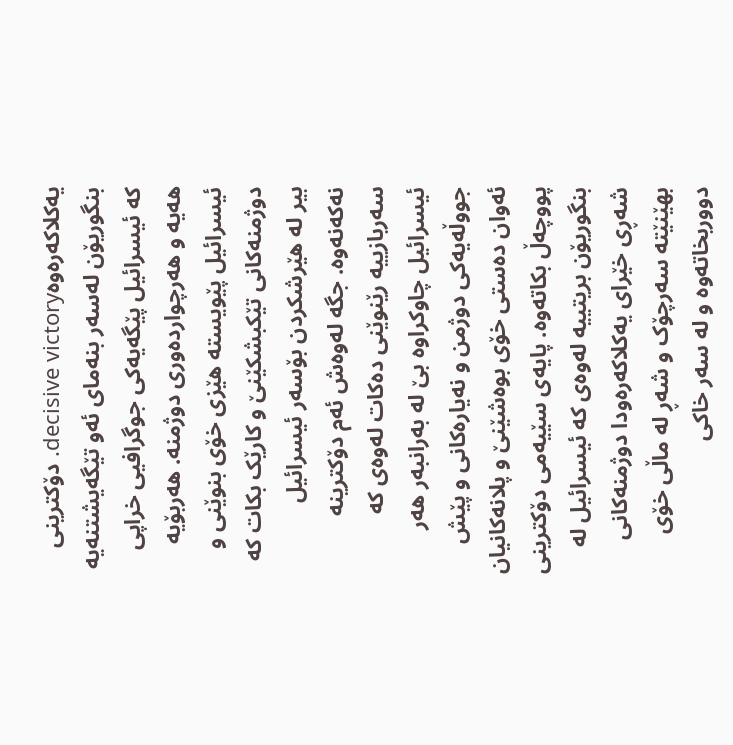یەکلاکەرەوەdecisive victory. دۆکترینی بنگوریۆن لەسەر بنەمای ئەو تێگەیشتنەیە کە ئیسرائیل پێگەیەکی جوگرافیی خراپی هەیە و هەرچواردەوری دوژمنە. هەربۆیە ئیسرائیل پێویستە هێزی خۆی بنوێنی و دوژمنەکانی تێکبشکێنێ و کارێک بکات کە بیر لە هێرشکردن بۆسەر ئیسرائیل نەکەنەوە. جگە لەوەش ئەم دۆکترینە سەربازییە رێنوێنی دەکات لەوەی کە ئیسرائیل چاوکراوە بێ لە بەرانبەر هەر جووڵەیەکی دوژمن و نەیارەکانی و پێش ئەوان دەستی خۆی بوەشێنێ و پلانەکانیان پووچەڵ بکاتەوە. پایەی سێیەمی دۆکترینی بنگوریۆن بریتییە لەوەی کە ئیسرائیل لە شەڕی خێرای یەکلاکەرەودا دوژمنەکانی بهێنێتە سەرچۆک و شەڕ لە ماڵی خۆی دووربخاتەوە و لە سەر خاکی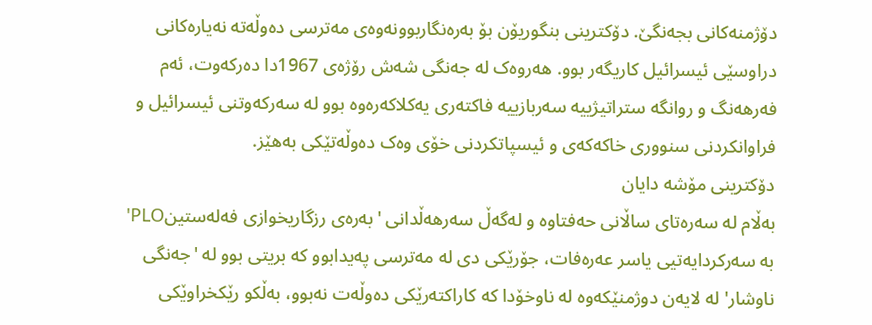دۆژمنەکانی بجەنگێ. دۆکترینی بنگوریۆن بۆ بەرەنگاربوونەوەی مەترسی دەوڵەتە نەیارەکانی دراوسێی ئیسرائیل کاریگەر بوو. هەروەک لە جەنگی شەش رۆژەی 1967دا دەرکەوت، ئەم فەرهەنگ و روانگە ستراتیژییە سەربازییە فاکتەری یەکلاکەرەوە بوو لە سەرکەوتنی ئیسرائیل و فراوانکردنی سنووری خاکەکەی و ئیسپاتکردنی خۆی وەک دەوڵەتێکی بەهێز.
دۆکترینی مۆشە دایان
بەڵام لە سەرەتای ساڵانی حەفتاوە و لەگەڵ سەرهەڵدانی 'بەرەی رزگاریخوازی فەلەستینPLO' بە سەرکردایەتیی یاسر عەرەفات، جۆرێکی دی لە مەترسی پەیدابوو کە بریتی بوو لە 'جەنگی ناوشار' لە لایەن دوژمنێکەوە لە ناوخۆدا کە کاراکتەرێکی دەوڵەت نەبوو، بەڵكو رێکخراوێکی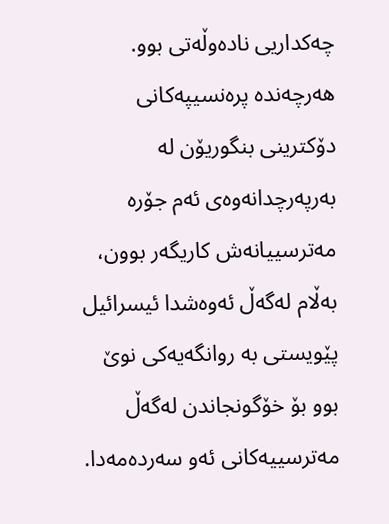چەکداریی نادەوڵەتی بوو. هەرچەندە پرەنسیپەکانی دۆکترینی بنگوریۆن لە بەرپەرچدانەوەی ئەم جۆرە مەترسییانەش کاریگەر بوون، بەڵام لەگەڵ ئەوەشدا ئیسرائیل پێویستی بە روانگەیەکی نوێ بوو بۆ خۆگونجاندن لەگەڵ مەترسییەکانی ئەو سەردەمەدا.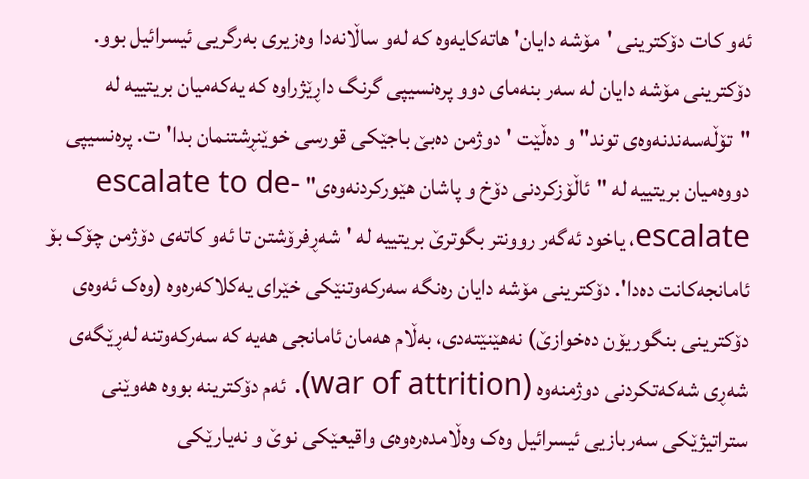ئەو کات دۆکترینی 'مۆشە دایان' هاتەکایەوە کە لەو ساڵانەدا وەزیری بەرگریی ئیسرائیل بوو.
دۆکترینی مۆشە دایان لە سەر بنەمای دوو پرەنسیپی گرنگ داڕێژراوە کە یەکەمیان بریتییە لە "تۆڵەسەندنەوەی توند" و دەڵێت 'دوژمن دەبێ باجێکی قورسی خوێنڕشتنمان بدا'ت. پرەنسیپی دووەمیان بریتییە لە "ئاڵۆزکردنی دۆخ و پاشان هێورکردنەوەی" escalate to de-escalate، یاخود ئەگەر روونتر بگوترێ بریتییە لە 'شەڕفرۆشتن تا ئەو کاتەی دۆژمن چۆک بۆ ئامانجەکانت دەدا'. دۆکترینی مۆشە دایان رەنگە سەرکەوتنێکی خێرای یەکلاکەرەوە (وەک ئەوەی دۆکترینی بنگوریۆن دەخوازێ) نەهێنێتەدی، بەڵام هەمان ئامانجی هەیە کە سەرکەوتنە لەڕێگەی شەڕی شەکەتکردنی دوژمنەوە (war of attrition). ئەم دۆکترینە بووە هەوێنی ستراتیژێکی سەربازیی ئیسرائیل وەک وەڵامدەرەوەی واقیعێکی نوێ و نەیارێکی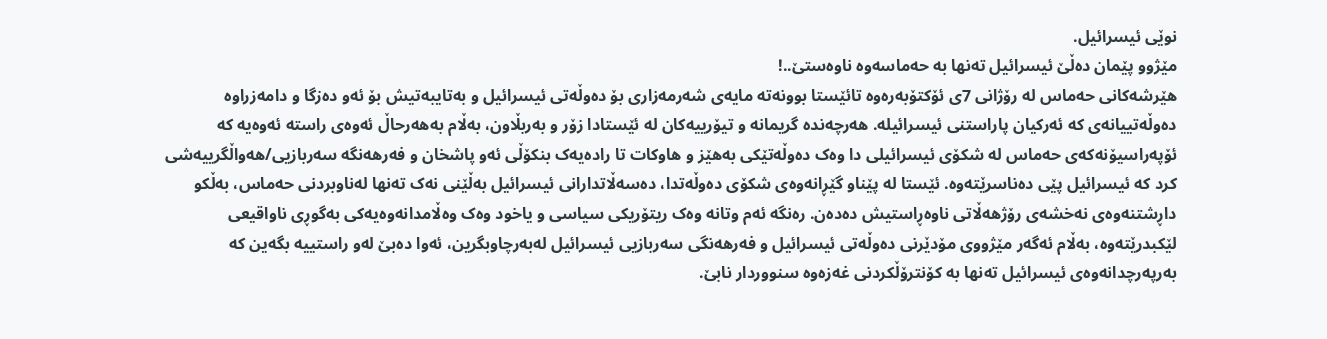نوێی ئیسرائیل.
مێژوو پێمان دەڵێ ئیسرائیل تەنها بە حەماسەوە ناوەستێ..!
هێرشەکانی حەماس لە رۆژانی 7ی ئۆکتۆبەرەوە تائێستا بوونەتە مایەی شەرمەزاری بۆ دەوڵەتی ئیسرائیل و بەتایبەتیش بۆ ئەو دەزگا و دامەزراوە دەوڵەتییانەی کە ئەرکیان پاراستنی ئیسرائیلە. هەرچەندە گریمانە و تیۆرییەکان لە ئێستادا زۆر و بەربڵاون، بەڵام بەهەرحاڵ ئەوەی راستە ئەوەیە کە ئۆپەراسیۆنەکەی حەماس لە شکۆی ئیسرائیلی دا وەک دەوڵەتێکی بەهێز و هاوکات تا رادەیەک بنکۆڵی ئەو پاشخان و فەرهەنگە سەربازیی/هەواڵگرییەشی کرد کە ئیسرائیل پێی دەناسرێتەوە. ئێستا لە پێناو گێڕانەوەی شکۆی دەوڵەتدا، دەسەڵاتدارانی ئیسرائیل بەڵێنی نەک تەنها لەناوبردنی حەماس، بەڵکو داڕشتنەوەی نەخشەی رۆژهەڵاتی ناوەڕاستیش دەدەن. رەنگە ئەم وتانە وەک ریتۆریکی سیاسی و یاخود وەک وەڵامدانەوەیەکی بەگوڕی ناواقیعی لێکبدرێتەوە، بەڵام ئەگەر مێژووی مۆدێرنی دەوڵەتی ئیسرائیل و فەرهەنگی سەربازیی ئیسرائیل لەبەرچاوبگرین، ئەوا دەبێ لەو راستییە بگەین کە بەرپەرچدانەوەی ئیسرائیل تەنها بە کۆنترۆڵکردنی غەزەوە سنووردار نابێ.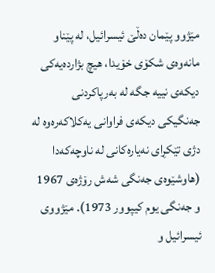مێژوو پێمان دەڵێ ئیسرائیل، لە پێناو مانەوەی شکۆی خۆیدا، هیچ بژاردەیەکی دیکەی نییە جگە لە بەرپاکردنی جەنگیکی دیکەی فراوانی یەکلاکەرەوە لە دژی تێکڕای نەیارەکانی لە ناوچەکەدا (هاوشێوەی جەنگی شەش رۆژەی 1967 و جەنگی یوم کیپوور 1973). مێژووی ئیسرائیل و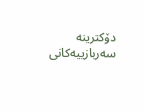دۆکترینە سەربازییەکانی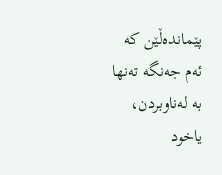پێماندەڵێن کە ئەم جەنگە تەنها بە لەناوبردن، یاخود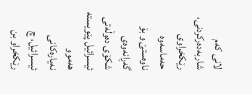لانی کەم شاربەدەرکردنی، رێکخراوی حەماسەوە ناوەستێ و بۆ گەڕانەوەی شکۆی دەوڵەتی ئیسرائیل پێویستە هەموو نەیارەکانی ئیسرائیل، چ رێکخراو بن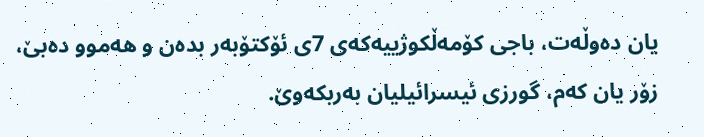یان دەوڵەت، باجی کۆمەڵکوژییەکەی 7ی ئۆکتۆبەر بدەن و هەموو دەبێ، زۆر یان کەم، گورزی ئیسرائیلیان بەربکەوێ.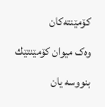کۆمێنتەکان
وەک میوان کۆمێنتێك بنووسە یان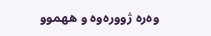وەرە ژوورەوە و ههموو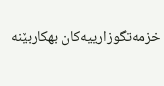خزمەتگوزارییەکان بهكاربێنه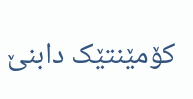کۆمێنتێک دابنێ